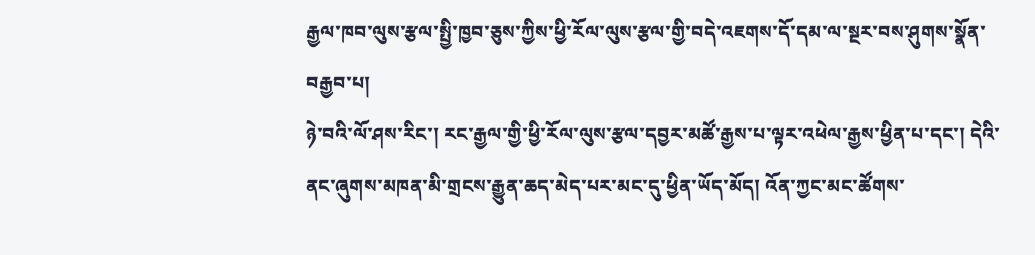རྒྱལ་ཁབ་ལུས་རྩལ་སྤྱི་ཁྱབ་ཅུས་ཀྱིས་ཕྱི་རོལ་ལུས་རྩལ་གྱི་བདེ་འཇགས་དོ་དམ་ལ་སྔར་བས་ཤུགས་སྣོན་བརྒྱབ་པ།
ཉེ་བའི་ལོ་ཤས་རིང་། རང་རྒྱལ་གྱི་ཕྱི་རོལ་ལུས་རྩལ་དབྱར་མཚོ་རྒྱས་པ་ལྟར་འཕེལ་རྒྱས་ཕྱིན་པ་དང་། དེའི་ནང་ཞུགས་མཁན་མི་གྲངས་རྒྱུན་ཆད་མེད་པར་མང་དུ་ཕྱིན་ཡོད་མོད། འོན་ཀྱང་མང་ཚོགས་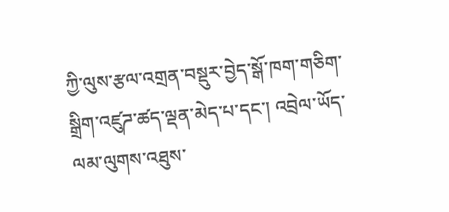ཀྱི་ལུས་རྩལ་འགྲན་བསྡུར་བྱེད་སྒོ་ཁག་གཅིག་སྒྲིག་འཛུཌ་ཚད་ལྡན་མེད་པ་དང་། འབྲེལ་ཡོད་ལམ་ལུགས་འཐུས་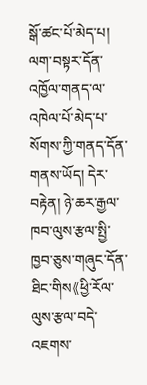སྒོ་ཚང་པོ་མེད་པ། ལག་བསྟར་དོན་འཁྱོལ་གནད་ལ་འཁེལ་པོ་མེད་པ་སོགས་ཀྱི་གནད་དོན་གནས་ཡོད། དེར་བརྟེན། ཉེ་ཆར་རྒྱལ་ཁབ་ལུས་རྩལ་སྤྱི་ཁྱབ་ཅུས་གཞུང་དོན་ཐིང་གིས《ཕྱི་རོལ་ལུས་རྩལ་བདེ་འཇགས་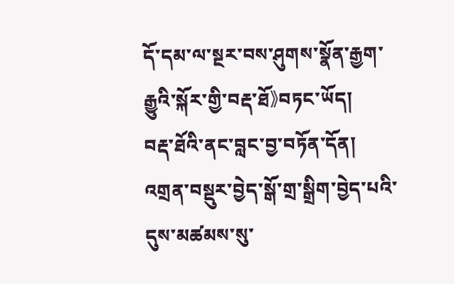དོ་དམ་ལ་སྔར་བས་ཤུགས་སྣོན་རྒྱག་རྒྱུའི་སྐོར་གྱི་བརྡ་ཐོ》བཏང་ཡོད།
བརྡ་ཐོའི་ནང་བླང་བྱ་བཏོན་དོན། འགྲན་བསྡུར་བྱེད་སྒོ་གྲ་སྒྲིག་བྱེད་པའི་དུས་མཚམས་སུ་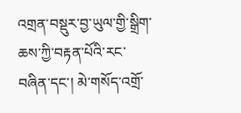འགྲན་བསྡུར་བྱ་ཡུལ་གྱི་སྒྲིག་ཆས་ཀྱི་བརྟན་པོའི་རང་བཞིན་དང་། མེ་གསོད་འགྲོ་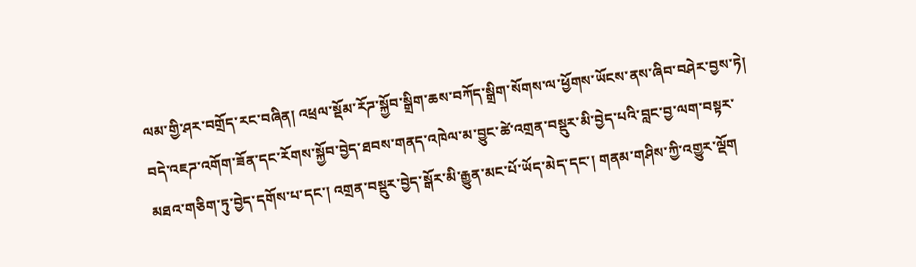ལམ་གྱི་ཤར་བགྲོད་རང་བཞིན། འཕྲལ་སྡོམ་རོཌ་སྐྱོབ་སྒྲིག་ཆས་བཀོད་སྒྲིག་སོགས་ལ་ཕྱོགས་ཡོངས་ནས་ཞིབ་བཤེར་བྱས་ཏེ། བདེ་འཇཌ་འགོག་ཟོན་དང་རོགས་སྐྱོབ་བྱེད་ཐབས་གནད་འཁེལ་མ་བྱུང་ཚེ་འགྲན་བསྡུར་མི་བྱེད་པའི་བླང་བྱ་ལག་བསྟར་མཐའ་གཅིག་ཏུ་བྱེད་དགོས་པ་དང་། འགྲན་བསྡུར་བྱེད་སྒོར་མི་རྒྱུན་མང་པོ་ཡོད་མེད་དང་། གནམ་གཤིས་ཀྱི་འགྱུར་ལྡོག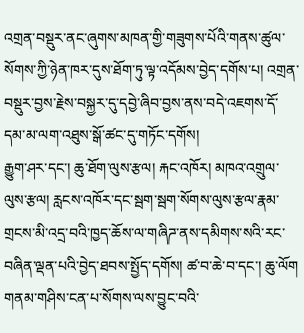འགྲན་བསྡུར་ནང་ཞུགས་མཁན་གྱི་གཟུགས་པོའི་གནས་ཚུལ་སོགས་ཀྱི་ཉེན་ཁར་དུས་ཐོག་ཏུ་ལྟ་འདོམས་བྱེད་དགོས་པ། འགྲན་བསྡུར་བྱས་རྗེས་བསྐྱར་དུ་དབྱེ་ཞིབ་བྱས་ནས་བདེ་འཇགས་དོ་དམ་མ་ལག་འཐུས་སྒོ་ཚང་དུ་གཏོང་དགོས།
རྒྱུག་ཤར་དང་། ཆུ་ཐོག་ལུས་རྩལ། རྐང་འཁོར། མཁའ་འགྲུལ་ལུས་རྩལ། རླངས་འཁོར་དང་སྦག་སྦག་སོགས་ལུས་རྩལ་རྣམ་གྲངས་མི་འདྲ་བའི་ཁྱད་ཆོས་ལ་གཞིཌ་ནས་དམིགས་སའི་རང་བཞིན་ལྡན་པའི་བྱེད་ཐབས་སྤྱོད་དགོས། ཚ་བ་ཆེ་བ་དང་། ཆུ་ལོག གནམ་གཤིས་ངན་པ་སོགས་ལས་བྱུང་བའི་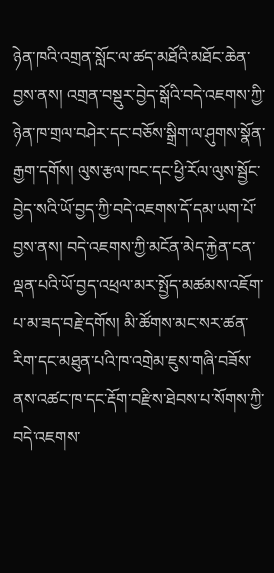ཉེན་ཁའི་འགྲན་སློང་ལ་ཚད་མཐོའི་མཐོང་ཆེན་བྱས་ནས། འགྲན་བསྡུར་བྱེད་སྒོའི་བདེ་འཇགས་ཀྱི་ཉེན་ཁ་གྲལ་བཤེར་དང་བཅོས་སྒྲིག་ལ་ཤུགས་སྣོན་རྒྱག་དགོས། ལུས་རྩལ་ཁང་དང་ཕྱི་རོལ་ལུས་སྦྱོང་བྱེད་སའི་ཡོ་བྱད་ཀྱི་བདེ་འཇགས་དོ་དམ་ཡག་པོ་བྱས་ནས། བདེ་འཇགས་ཀྱི་མངོན་མེད་རྐྱེན་ངན་ལྡན་པའི་ཡོ་བྱད་འཕྲལ་མར་སྤྱོད་མཚམས་འཇོག་པ་མ་ཟད་བརྗེ་དགོས། མི་ཚོགས་མང་སར་ཚན་རིག་དང་མཐུན་པའི་ཁ་འགྲེམ་ཇུས་གཞི་བཟོས་ནས་འཚང་ཁ་དང་རྡོག་བརྫིས་ཐེབས་པ་སོགས་ཀྱི་བདེ་འཇགས་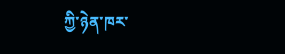ཀྱི་ཉེན་ཁར་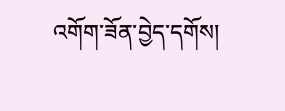འགོག་ཟོན་བྱེད་དགོས།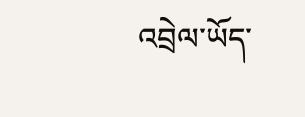འབྲེལ་ཡོད་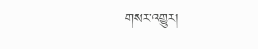གསར་འགྱུར།